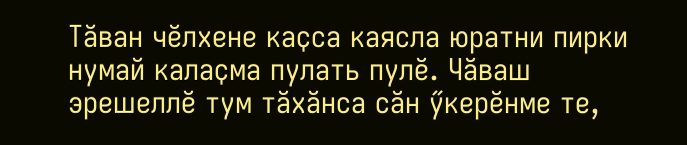Тӑван чӗлхене каҫса каясла юратни пирки нумай калаҫма пулать пулӗ. Чӑваш эрешеллӗ тум тӑхӑнса сӑн ӳкерӗнме те,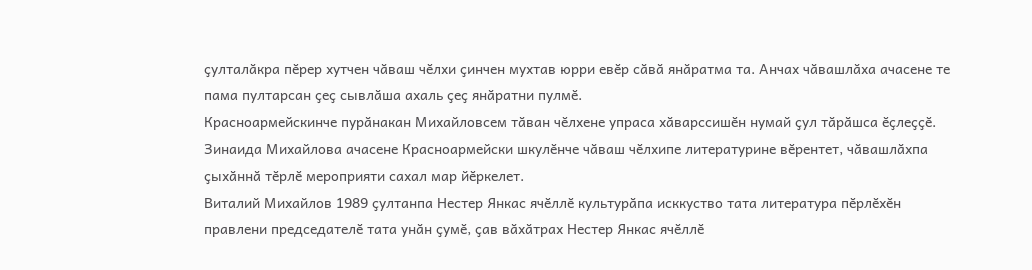ҫулталӑкра пӗрер хутчен чӑваш чӗлхи ҫинчен мухтав юрри евӗр сӑвӑ янӑратма та. Анчах чӑвашлӑха ачасене те пама пултарсан ҫеҫ сывлӑша ахаль ҫеҫ янӑратни пулмӗ.
Красноармейскинче пурӑнакан Михайловсем тӑван чӗлхене упраса хӑварссишӗн нумай ҫул тӑрӑшса ӗҫлеҫҫӗ.
Зинаида Михайлова ачасене Красноармейски шкулӗнче чӑваш чӗлхипе литературине вӗрентет, чӑвашлӑхпа ҫыхӑннӑ тӗрлӗ мероприяти сахал мар йӗркелет.
Виталий Михайлов 1989 ҫултанпа Нестер Янкас ячӗллӗ культурӑпа исккуство тата литература пӗрлӗхӗн правлени председателӗ тата унӑн ҫумӗ, ҫав вӑхӑтрах Нестер Янкас ячӗллӗ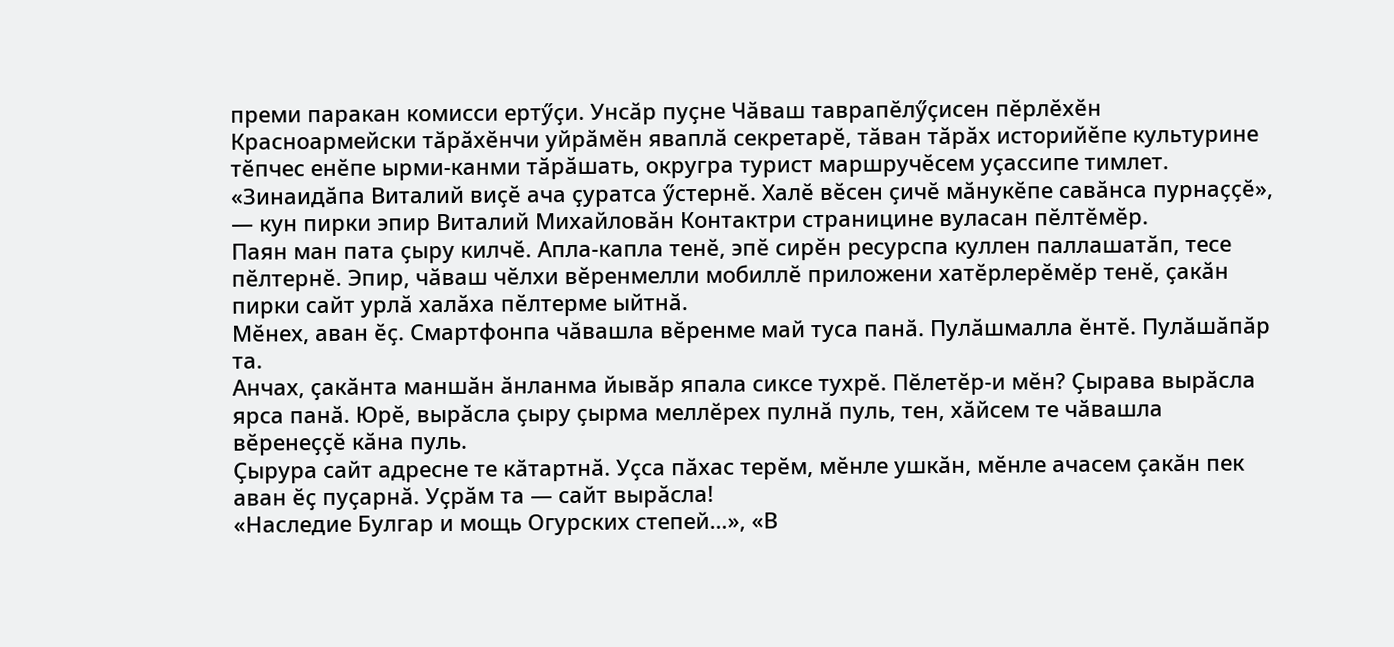преми паракан комисси ертӳҫи. Унсӑр пуҫне Чӑваш таврапӗлӳҫисен пӗрлӗхӗн Красноармейски тӑрӑхӗнчи уйрӑмӗн яваплӑ секретарӗ, тӑван тӑрӑх историйӗпе культурине тӗпчес енӗпе ырми-канми тӑрӑшать, округра турист маршручӗсем уҫассипе тимлет.
«Зинаидӑпа Виталий виҫӗ ача ҫуратса ӳстернӗ. Халӗ вӗсен ҫичӗ мӑнукӗпе савӑнса пурнаҫҫӗ», — кун пирки эпир Виталий Михайловӑн Контактри страницине вуласан пӗлтӗмӗр.
Паян ман пата ҫыру килчӗ. Апла-капла тенӗ, эпӗ сирӗн ресурспа куллен паллашатӑп, тесе пӗлтернӗ. Эпир, чӑваш чӗлхи вӗренмелли мобиллӗ приложени хатӗрлерӗмӗр тенӗ, ҫакӑн пирки сайт урлӑ халӑха пӗлтерме ыйтнӑ.
Мӗнех, аван ӗҫ. Смартфонпа чӑвашла вӗренме май туса панӑ. Пулӑшмалла ӗнтӗ. Пулӑшӑпӑр та.
Анчах, ҫакӑнта маншӑн ӑнланма йывӑр япала сиксе тухрӗ. Пӗлетӗр-и мӗн? Ҫырава вырӑсла ярса панӑ. Юрӗ, вырӑсла ҫыру ҫырма меллӗрех пулнӑ пуль, тен, хӑйсем те чӑвашла вӗренеҫҫӗ кӑна пуль.
Ҫырура сайт адресне те кӑтартнӑ. Уҫса пӑхас терӗм, мӗнле ушкӑн, мӗнле ачасем ҫакӑн пек аван ӗҫ пуҫарнӑ. Уҫрӑм та — сайт вырӑсла!
«Наследие Булгар и мощь Огурских степей…», «В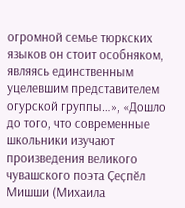огромной семье тюркских языков он стоит особняком, являясь единственным уцелевшим представителем огурской группы…», «Дошло до того, что современные школьники изучают произведения великого чувашского поэта Ҫеҫпӗл Мишши (Михаила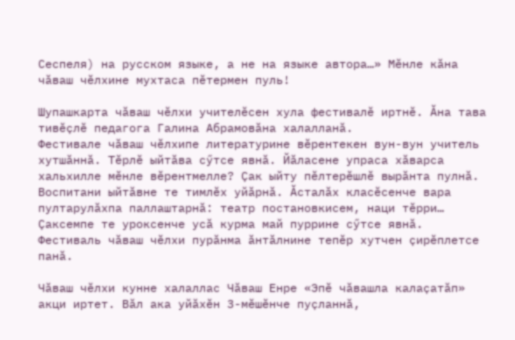Сеспеля) на русском языке, а не на языке автора…» Мӗнле кӑна чӑваш чӗлхине мухтаса пӗтермен пуль!

Шупашкарта чӑваш чӗлхи учителӗсен хула фестивалӗ иртнӗ. Ӑна тава тивӗҫлӗ педагога Галина Абрамовӑна халалланӑ.
Фестивале чӑваш чӗлхипе литературине вӗрентекен вун-вун учитель хутшӑннӑ. Тӗрлӗ ыйтӑва сӳтсе явнӑ. Йӑласене упраса хӑварса хальхилле мӗнле вӗрентмелле? Ҫак ыйту пӗлтерӗшлӗ вырӑнта пулнӑ.
Воспитани ыйтӑвне те тимлӗх уйӑрнӑ. Ӑсталӑх класӗсенче вара пултарулӑхпа паллаштарнӑ: театр постановкисем, наци тӗрри… Ҫаксемпе те уроксенче усӑ курма май пуррине сӳтсе явнӑ.
Фестиваль чӑваш чӗлхи пурӑнма ӑнтӑлнине тепӗр хутчен ҫирӗплетсе панӑ.

Чӑваш чӗлхи кунне халаллас Чӑваш Енре «Эпӗ чӑвашла калаҫатӑп» акци иртет. Вӑл ака уйӑхӗн 3-мӗшӗнче пуҫланнӑ,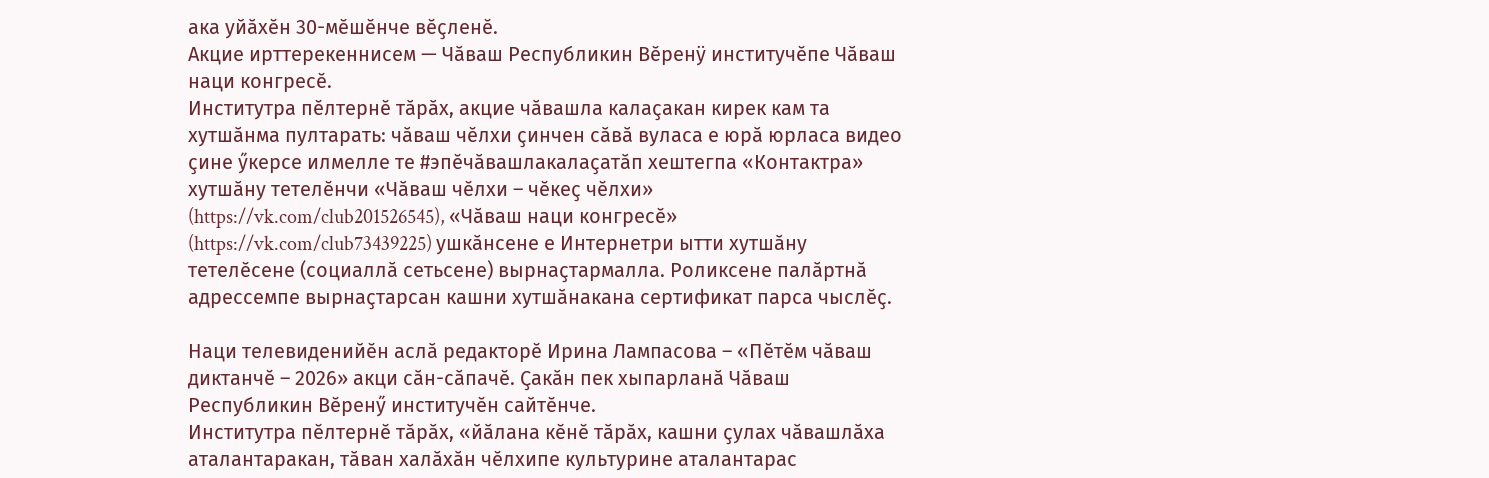ака уйӑхӗн 30-мӗшӗнче вӗҫленӗ.
Акцие ирттерекеннисем — Чӑваш Республикин Вӗренӱ институчӗпе Чӑваш наци конгресӗ.
Институтра пӗлтернӗ тӑрӑх, акцие чӑвашла калаҫакан кирек кам та хутшӑнма пултарать: чӑваш чӗлхи ҫинчен сӑвӑ вуласа е юрӑ юрласа видео ҫине ӳкерсе илмелле те #эпӗчӑвашлакалаҫатӑп хештегпа «Контактра» хутшӑну тетелӗнчи «Чӑваш чӗлхи – чӗкеҫ чӗлхи» (https://vk.com/club201526545), «Чӑваш наци конгресӗ» (https://vk.com/club73439225) ушкӑнсене е Интернетри ытти хутшӑну тетелӗсене (социаллӑ сетьсене) вырнаҫтармалла. Роликсене палӑртнӑ адрессемпе вырнаҫтарсан кашни хутшӑнакана сертификат парса чыслӗҫ.

Наци телевиденийӗн аслӑ редакторӗ Ирина Лампасова – «Пӗтӗм чӑваш диктанчӗ – 2026» акци сӑн-сӑпачӗ. Ҫакӑн пек хыпарланӑ Чӑваш Республикин Вӗренӳ институчӗн сайтӗнче.
Институтра пӗлтернӗ тӑрӑх, «йӑлана кӗнӗ тӑрӑх, кашни ҫулах чӑвашлӑха аталантаракан, тӑван халӑхӑн чӗлхипе культурине аталантарас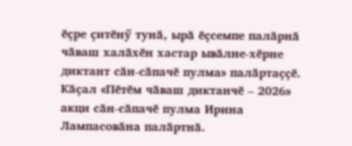ӗҫре ҫитӗнӳ тунӑ, ырӑ ӗҫсемпе палӑрнӑ чӑваш халӑхӗн хастар ывӑлне-хӗрне диктант сӑн-сӑпачӗ пулма» палӑртаҫҫӗ.
Кӑҫал «Пӗтӗм чӑваш диктанчӗ – 2026» акци сӑн-сӑпачӗ пулма Ирина Лампасовӑна палӑртнӑ.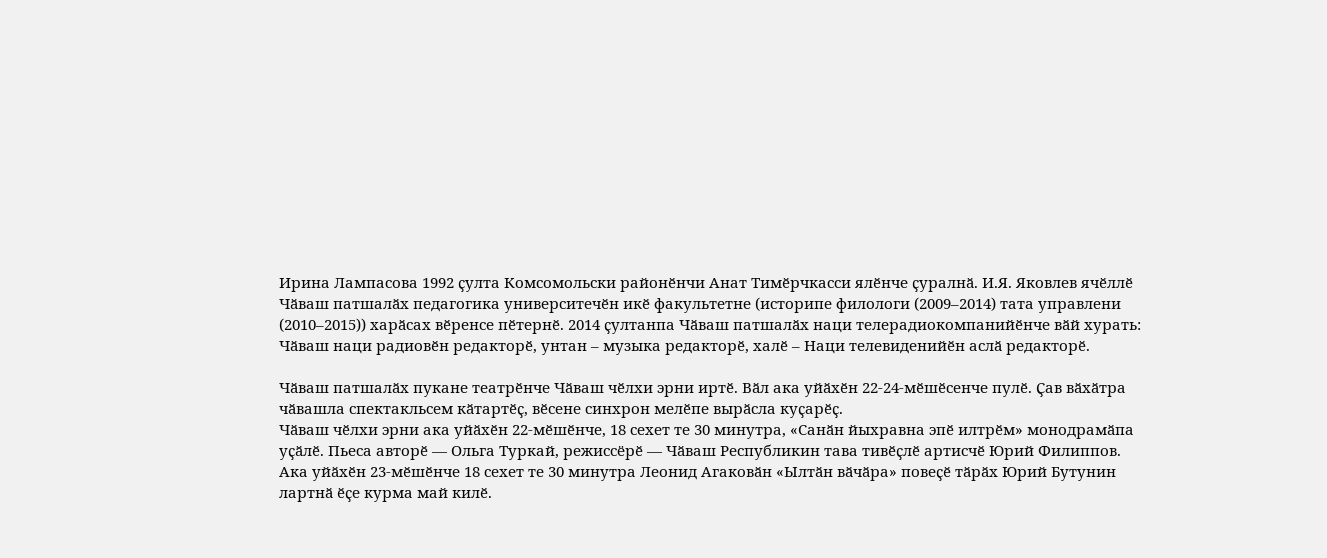Ирина Лампасова 1992 ҫулта Комсомольски районӗнчи Анат Тимӗрчкасси ялӗнче ҫуралнӑ. И.Я. Яковлев ячӗллӗ Чӑваш патшалӑх педагогика университечӗн икӗ факультетне (историпе филологи (2009–2014) тата управлени (2010–2015)) харӑсах вӗренсе пӗтернӗ. 2014 ҫултанпа Чӑваш патшалӑх наци телерадиокомпанийӗнче вӑй хурать: Чӑваш наци радиовӗн редакторӗ, унтан – музыка редакторӗ, халӗ – Наци телевиденийӗн аслӑ редакторӗ.

Чӑваш патшалӑх пукане театрӗнче Чӑваш чӗлхи эрни иртӗ. Вӑл ака уйӑхӗн 22-24-мӗшӗсенче пулӗ. Ҫав вӑхӑтра чӑвашла спектакльсем кӑтартӗҫ, вӗсене синхрон мелӗпе вырӑсла куҫарӗҫ.
Чӑваш чӗлхи эрни ака уйӑхӗн 22-мӗшӗнче, 18 сехет те 30 минутра, «Санӑн йыхравна эпӗ илтрӗм» монодрамӑпа уҫӑлӗ. Пьеса авторӗ — Ольга Туркай, режиссёрӗ — Чӑваш Республикин тава тивӗҫлӗ артисчӗ Юрий Филиппов.
Ака уйӑхӗн 23-мӗшӗнче 18 сехет те 30 минутра Леонид Агаковӑн «Ылтӑн вӑчӑра» повеҫӗ тӑрӑх Юрий Бутунин лартнӑ ӗҫе курма май килӗ.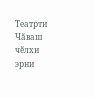Театрти Чӑваш чӗлхи эрни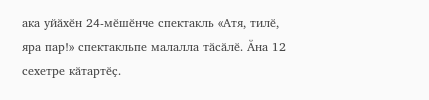ака уйӑхӗн 24-мӗшӗнче спектакль «Атя, тилӗ, яра пар!» спектакльпе малалла тӑсӑлӗ. Ӑна 12 сехетре кӑтартӗҫ.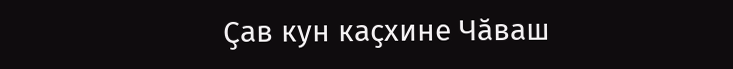Ҫав кун каҫхине Чӑваш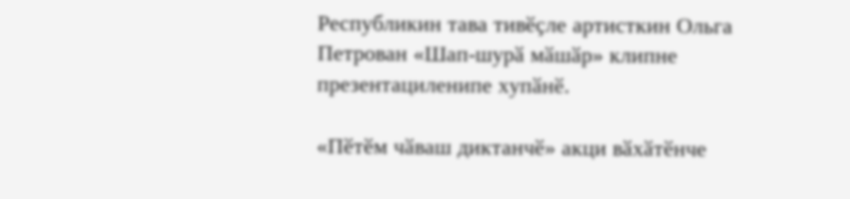Республикин тава тивӗҫле артисткин Ольга Петрован «Шап-шурӑ мӑшӑр» клипне презентациленипе хупӑнӗ.

«Пӗтӗм чӑваш диктанчӗ» акци вӑхӑтӗнче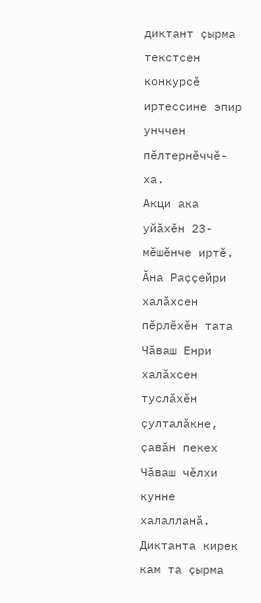диктант ҫырма текстсен конкурсӗ иртессине эпир унччен пӗлтернӗччӗ-ха.
Акци ака уйӑхӗн 23-мӗшӗнче иртӗ. Ӑна Раҫҫейри халӑхсен пӗрлӗхӗн тата Чӑваш Енри халӑхсен туслӑхӗн ҫулталӑкне, ҫавӑн пекех Чӑваш чӗлхи кунне халалланӑ.
Диктанта кирек кам та ҫырма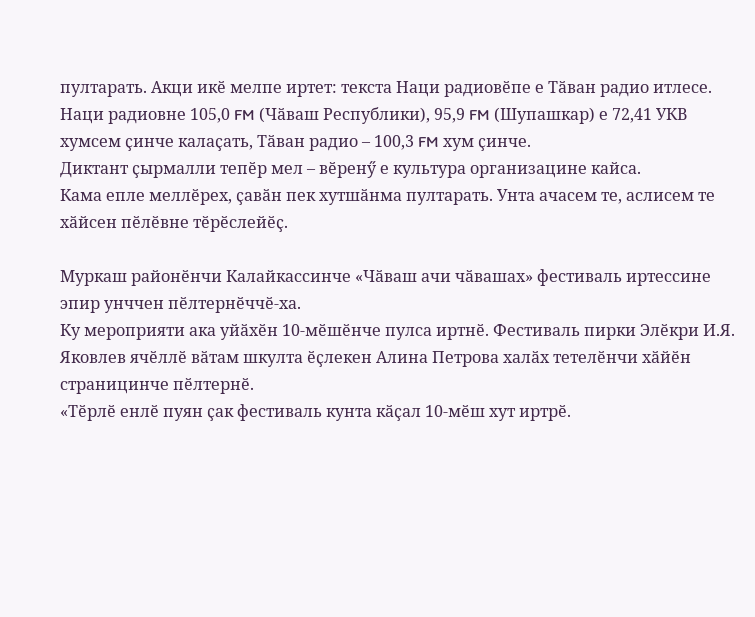пултарать. Акци икӗ мелпе иртет: текста Наци радиовӗпе е Тӑван радио итлесе. Наци радиовне 105,0 FM (Чӑваш Республики), 95,9 FM (Шупашкар) е 72,41 УКВ хумсем ҫинче калаҫать, Тӑван радио – 100,3 FM хум ҫинче.
Диктант ҫырмалли тепӗр мел – вӗренӳ е культура организацине кайса.
Кама епле меллӗрех, ҫавӑн пек хутшӑнма пултарать. Унта ачасем те, аслисем те хӑйсен пӗлӗвне тӗрӗслейӗҫ.

Муркаш районӗнчи Калайкассинче «Чӑваш ачи чӑвашах» фестиваль иртессине эпир унччен пӗлтернӗччӗ-ха.
Ку мероприяти ака уйӑхӗн 10-мӗшӗнче пулса иртнӗ. Фестиваль пирки Элӗкри И.Я. Яковлев ячӗллӗ вӑтам шкулта ӗҫлекен Алина Петрова халӑх тетелӗнчи хӑйӗн страницинче пӗлтернӗ.
«Тӗрлӗ енлӗ пуян ҫак фестиваль кунта кӑҫал 10-мӗш хут иртрӗ.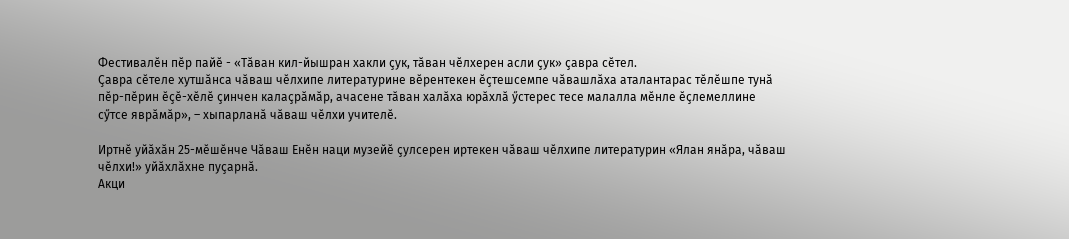Фестивалӗн пӗр пайӗ - «Тӑван кил-йышран хакли ҫук, тӑван чӗлхерен асли ҫук» ҫавра сӗтел.
Ҫавра сӗтеле хутшӑнса чӑваш чӗлхипе литературине вӗрентекен ӗҫтешсемпе чӑвашлӑха аталантарас тӗлӗшпе тунӑ пӗр-пӗрин ӗҫӗ-хӗлӗ ҫинчен калаҫрӑмӑр, ачасене тӑван халӑха юрӑхлӑ ӳстерес тесе малалла мӗнле ӗҫлемеллине сӳтсе яврӑмӑр», – хыпарланӑ чӑваш чӗлхи учителӗ.

Иртнӗ уйӑхӑн 25-мӗшӗнче Чӑваш Енӗн наци музейӗ ҫулсерен иртекен чӑваш чӗлхипе литературин «Ялан янӑра, чӑваш чӗлхи!» уйӑхлӑхне пуҫарнӑ.
Акци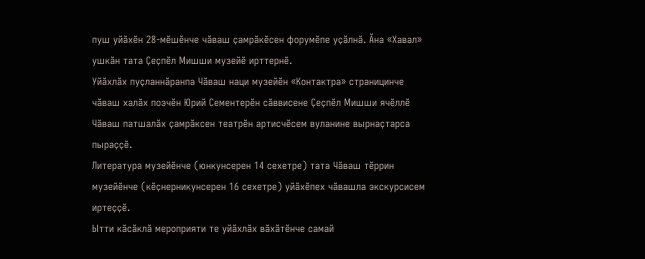пуш уйӑхӗн 28-мӗшӗнче чӑваш ҫамрӑкӗсен форумӗпе уҫӑлнӑ. Ӑна «Хавал» ушкӑн тата Ҫеҫпӗл Мишши музейӗ ирттернӗ.
Уйӑхлӑх пуҫланнӑранпа Чӑваш наци музейӗн «Контактра» страницинче чӑваш халӑх поэчӗн Юрий Сементерӗн сӑввисене Ҫеҫпӗл Мишши ячӗллӗ Чӑваш патшалӑх ҫамрӑксен театрӗн артисчӗсем вуланине вырнаҫтарса пыраҫҫӗ.
Литература музейӗнче (юнкунсерен 14 сехетре) тата Чӑваш тӗррин музейӗнче (кӗҫнерникунсерен 16 сехетре) уйӑхӗпех чӑвашла экскурсисем иртеҫҫӗ.
Ытти кӑсӑклӑ мероприяти те уйӑхлӑх вӑхӑтӗнче самай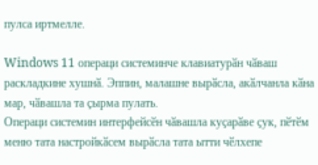пулса иртмелле.

Windows 11 операци системинче клавиатурӑн чӑваш раскладкине хушнӑ. Эппин, малашне вырӑсла, акӑлчанла кӑна мар, чӑвашла та ҫырма пулать.
Операци системин интерфейсӗн чӑвашла куҫарӑве ҫук, пӗтӗм меню тата настройкӑсем вырӑсла тата ытти чӗлхепе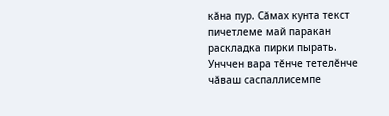кӑна пур. Сӑмах кунта текст пичетлеме май паракан раскладка пирки пырать.
Унччен вара тӗнче тетелӗнче чӑваш саспаллисемпе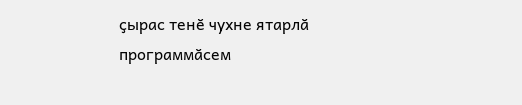ҫырас тенӗ чухне ятарлӑ программӑсем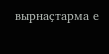вырнаҫтарма е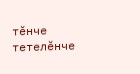тӗнче тетелӗнче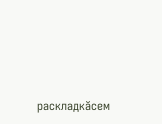раскладкӑсем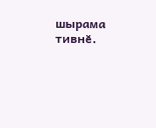шырама тивнӗ.